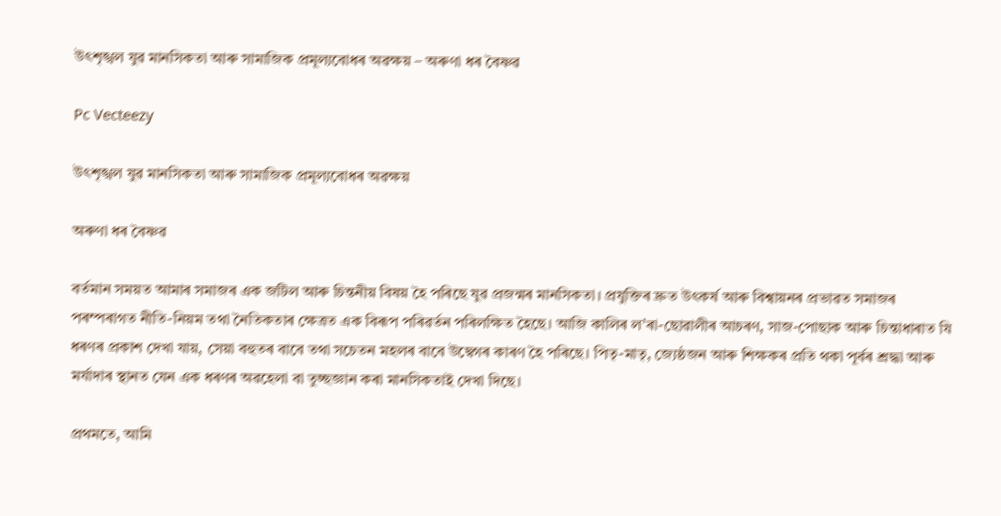উৎশৃঙ্খল যুৱ মানসিকতা আৰু সামাজিক প্ৰমূল্যবোধৰ অৱক্ষয় – অৰুণা ধৰ বৈষ্ণৱ

Pc Vecteezy

উৎশৃঙ্খল যুৱ মানসিকতা আৰু সামাজিক প্ৰমূল্যবোধৰ অৱক্ষয়

অৰুণা ধৰ বৈষ্ণৱ

বৰ্তমান সময়ত আমাৰ সমাজৰ এক জটিল আৰু চিন্তনীয় বিষয় হৈ পৰিছে যুৱ প্ৰজন্মৰ মানসিকতা। প্ৰযুক্তিৰ দ্ৰুত উৎকৰ্ষ আৰু বিশ্বায়নৰ প্ৰভাৱত সমাজৰ পৰম্পৰাগত নীতি-নিয়ম তথা নৈতিকতাৰ ক্ষেত্ৰত এক বিৰূপ পৰিৱৰ্তন পৰিলক্ষিত হৈছে। আজি কালিৰ ল’ৰা-ছোৱালীৰ আচৰণ, সাজ-পোছাক আৰু চিন্তাধাৰাত যি ধৰণৰ প্ৰকাশ দেখা যায়, সেয়া বহুতৰ বাবে তথা সচেতন মহলৰ বাবে উদ্বেগৰ কাৰণ হৈ পৰিছে। পিতৃ-মাতৃ, জ্যেষ্ঠজন আৰু শিক্ষকৰ প্ৰতি থকা পূৰ্বৰ শ্ৰদ্ধা আৰু মৰ্যাদাৰ স্থানত যেন এক ধৰণৰ অৱহেলা বা তুচ্ছজ্ঞান কৰা মানসিকতাই দেখা দিছে।

প্ৰথমতে, আমি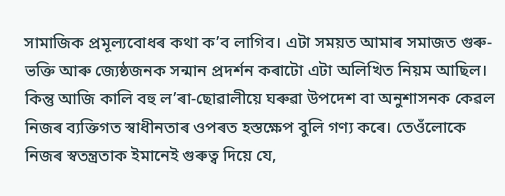সামাজিক প্ৰমূল্যবোধৰ কথা ক’ব লাগিব। এটা সময়ত আমাৰ সমাজত গুৰু-ভক্তি আৰু জ্যেষ্ঠজনক সন্মান প্ৰদৰ্শন কৰাটো এটা অলিখিত নিয়ম আছিল। কিন্তু আজি কালি বহু ল’ৰা-ছোৱালীয়ে ঘৰুৱা উপদেশ বা অনুশাসনক কেৱল নিজৰ ব্যক্তিগত স্বাধীনতাৰ ওপৰত হস্তক্ষেপ বুলি গণ্য কৰে। তেওঁলোকে নিজৰ স্বতন্ত্ৰতাক ইমানেই গুৰুত্ব দিয়ে যে,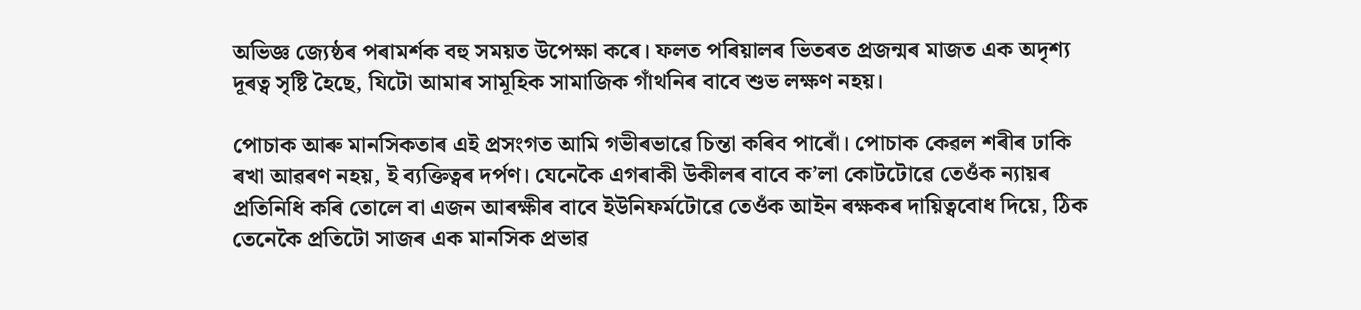অভিজ্ঞ জ্যেষ্ঠৰ পৰামৰ্শক বহু সময়ত উপেক্ষা কৰে। ফলত পৰিয়ালৰ ভিতৰত প্ৰজন্মৰ মাজত এক অদৃশ্য দূৰত্ব সৃষ্টি হৈছে, যিটো আমাৰ সামূহিক সামাজিক গাঁথনিৰ বাবে শুভ লক্ষণ নহয়।

পোচাক আৰু মানসিকতাৰ এই প্ৰসংগত আমি গভীৰভাৱে চিন্তা কৰিব পাৰোঁ। পোচাক কেৱল শৰীৰ ঢাকি ৰখা আৱৰণ নহয়, ই ব্যক্তিত্বৰ দৰ্পণ। যেনেকৈ এগৰাকী উকীলৰ বাবে ক’লা কোটটোৱে তেওঁক ন্যায়ৰ প্ৰতিনিধি কৰি তোলে বা এজন আৰক্ষীৰ বাবে ইউনিফৰ্মটোৱে তেওঁক আইন ৰক্ষকৰ দায়িত্ববোধ দিয়ে, ঠিক তেনেকৈ প্ৰতিটো সাজৰ এক মানসিক প্ৰভাৱ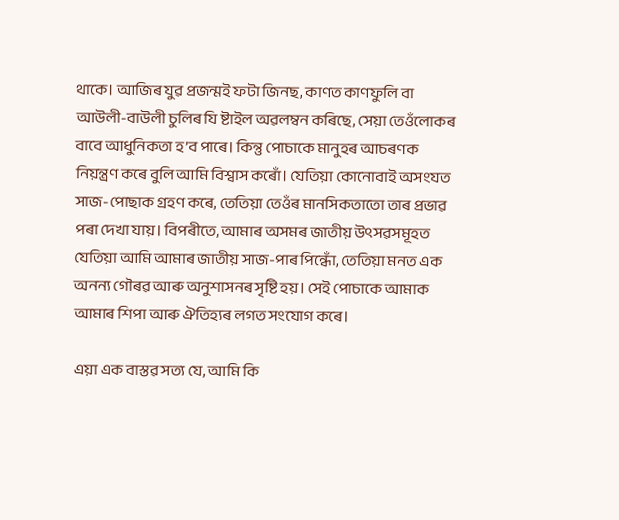থাকে। আজিৰ যুৱ প্ৰজন্মই ফটা জিনছ, কাণত কাণফুলি বা আউলী-বাউলী চুলিৰ যি ষ্টাইল অৱলম্বন কৰিছে, সেয়া তেওঁলোকৰ বাবে আধুনিকতা হ’ব পাৰে। কিন্তু পোচাকে মানুহৰ আচৰণক নিয়ন্ত্ৰণ কৰে বুলি আমি বিশ্বাস কৰোঁ। যেতিয়া কোনোবাই অসংযত সাজ-পোছাক গ্ৰহণ কৰে, তেতিয়া তেওঁৰ মানসিকতাতো তাৰ প্ৰভাৱ পৰা দেখা যায়। বিপৰীতে, আমাৰ অসমৰ জাতীয় উৎসৱসমূহত যেতিয়া আমি আমাৰ জাতীয় সাজ-পাৰ পিন্ধোঁ, তেতিয়া মনত এক অনন্য গৌৰৱ আৰু অনুশাসনৰ সৃষ্টি হয়। সেই পোচাকে আমাক আমাৰ শিপা আৰু ঐতিহ্যৰ লগত সংযোগ কৰে।

এয়া এক বাস্তৱ সত্য যে, আমি কি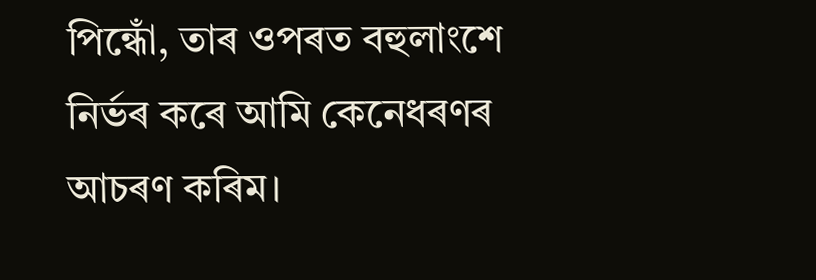পিন্ধোঁ, তাৰ ওপৰত বহুলাংশে নিৰ্ভৰ কৰে আমি কেনেধৰণৰ আচৰণ কৰিম।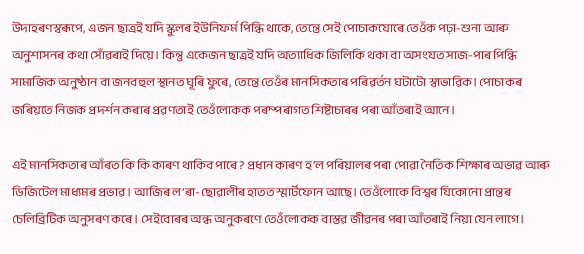উদাহৰণস্বৰূপে, এজন ছাত্ৰই যদি স্কুলৰ ইউনিফৰ্ম পিন্ধি থাকে, তেন্তে সেই পোচাকযোৰে তেওঁক পঢ়া-শুনা আৰু অনুশাসনৰ কথা সোঁৱৰাই দিয়ে। কিন্তু একেজন ছাত্ৰই যদি অত্যাধিক জিলিকি থকা বা অসংযত সাজ-পাৰ পিন্ধি সামাজিক অনুষ্ঠান বা জনবহুল স্থানত ঘূৰি ফুৰে, তেন্তে তেওঁৰ মানসিকতাৰ পৰিৱৰ্তন ঘটাটো স্বাভাৱিক। পোচাকৰ জৰিয়তে নিজক প্ৰদৰ্শন কৰাৰ প্ৰৱণতাই তেওঁলোকক পৰম্পৰাগত শিষ্টাচাৰৰ পৰা আঁতৰাই আনে।

এই মানসিকতাৰ আঁৰত কি কি কাৰণ থাকিব পাৰে? প্ৰধান কাৰণ হ’ল পৰিয়ালৰ পৰা পোৱা নৈতিক শিক্ষাৰ অভাৱ আৰু ডিজিটেল মাধ্যমৰ প্ৰভাৱ। আজিৰ ল’ৰা-ছোৱালীৰ হাতত স্মাৰ্টফোন আছে। তেওঁলোকে বিশ্বৰ যিকোনো প্ৰান্তৰ চেলিব্ৰিটিক অনুসৰণ কৰে। সেইবোৰৰ অন্ধ অনুকৰণে তেওঁলোকক বাস্তৱ জীৱনৰ পৰা আঁতৰাই নিয়া যেন লাগে।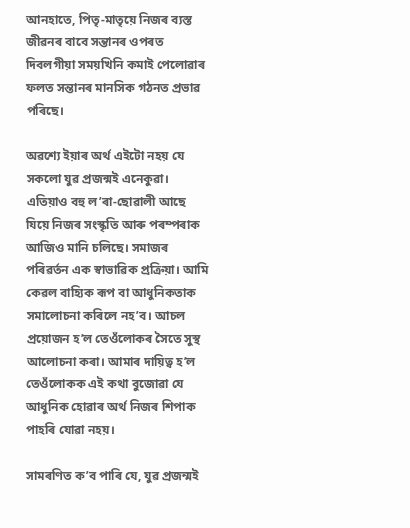আনহাতে, পিতৃ-মাতৃয়ে নিজৰ ব্যস্ত জীৱনৰ বাবে সন্তানৰ ওপৰত দিবলগীয়া সময়খিনি কমাই পেলোৱাৰ ফলত সন্তানৰ মানসিক গঠনত প্ৰভাৱ পৰিছে।

অৱশ্যে ইয়াৰ অৰ্থ এইটো নহয় যে সকলো যুৱ প্ৰজন্মই এনেকুৱা। এতিয়াও বহু ল’ৰা-ছোৱালী আছে যিয়ে নিজৰ সংস্কৃতি আৰু পৰম্পৰাক আজিও মানি চলিছে। সমাজৰ পৰিৱৰ্তন এক স্বাভাৱিক প্ৰক্ৰিয়া। আমি কেৱল বাহ্যিক ৰূপ বা আধুনিকতাক সমালোচনা কৰিলে নহ’ব। আচল প্ৰয়োজন হ’ল তেওঁলোকৰ সৈতে সুস্থ আলোচনা কৰা। আমাৰ দায়িত্ব হ’ল তেওঁলোকক এই কথা বুজোৱা যে আধুনিক হোৱাৰ অৰ্থ নিজৰ শিপাক পাহৰি যোৱা নহয়।

সামৰণিত ক’ব পাৰি যে, যুৱ প্ৰজন্মই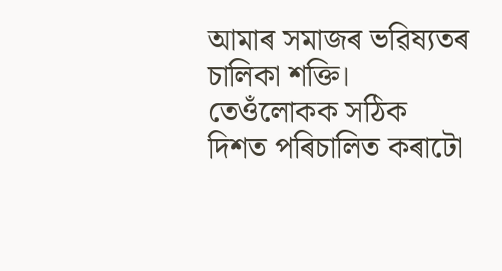আমাৰ সমাজৰ ভৱিষ্যতৰ চালিকা শক্তি। তেওঁলোকক সঠিক দিশত পৰিচালিত কৰাটো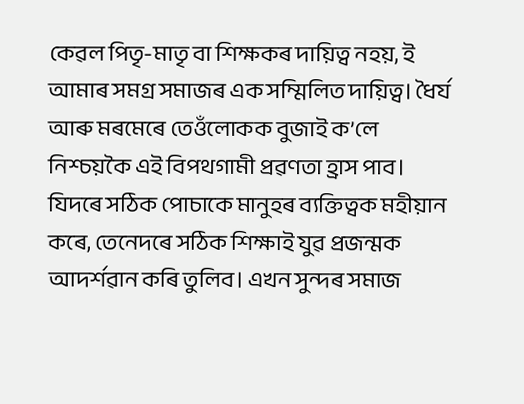কেৱল পিতৃ-মাতৃ বা শিক্ষকৰ দায়িত্ব নহয়, ই আমাৰ সমগ্ৰ সমাজৰ এক সম্মিলিত দায়িত্ব। ধৈৰ্য আৰু মৰমেৰে তেওঁলোকক বুজাই ক’লে নিশ্চয়কৈ এই বিপথগামী প্ৰৱণতা হ্ৰাস পাব। যিদৰে সঠিক পোচাকে মানুহৰ ব্যক্তিত্বক মহীয়ান কৰে, তেনেদৰে সঠিক শিক্ষাই যুৱ প্ৰজন্মক আদৰ্শৱান কৰি তুলিব। এখন সুন্দৰ সমাজ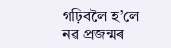গঢ়িবলৈ হ’লে নৱ প্ৰজন্মৰ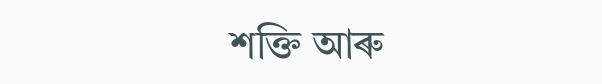শক্তি আৰু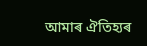আমাৰ ঐতিহ্যৰ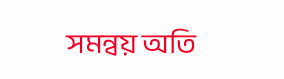সমন্বয় অতি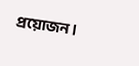প্ৰয়োজন।